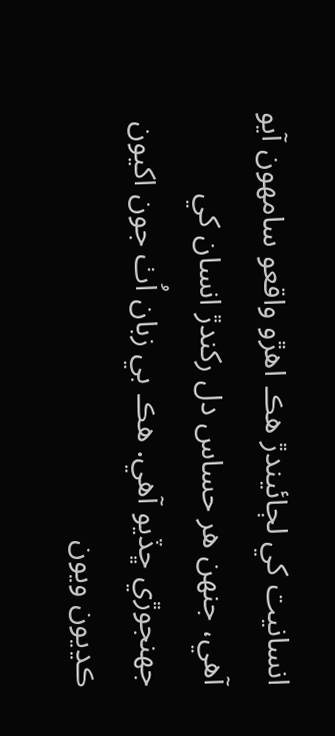انسانيت کي لڄائيندڙ هڪ اهڙو واقعو سامهون آيو آهي، جنهن هر حساس دل رکندڙ انسان کي جهنجوڙي ڇڏيو آهي. هڪ بي زبان اُٺ جون اکيون ڪڍيون ويون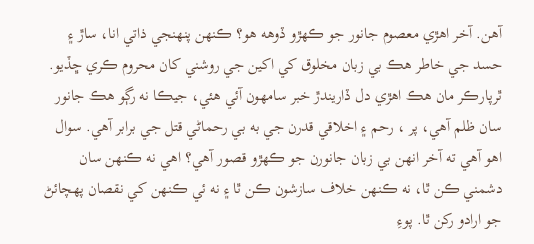آهن. آخر اهڙي معصوم جانور جو ڪهڙو ڏوهه هو؟ ڪنهن پنهنجي ذاتي انا، ساڙ ۽ حسد جي خاطر هڪ بي زبان مخلوق کي اکين جي روشني کان محروم ڪري ڇڏيو.
ٿرپارڪر مان هڪ اهڙي دل ڏاريندڙ خبر سامهون آئي هئي، جيڪا نه رڳو هڪ جانور سان ظلم آهي، پر ، رحم ۽ اخلاقي قدرن جي به بي رحماڻي قتل جي برابر آهي. سوال اهو آهي ته آخر انهن بي زبان جانورن جو ڪهڙو قصور آهي؟ اهي نه ڪنهن سان دشمني ڪن ٿا، نه ڪنهن خلاف سازشون ڪن ٿا ۽ نه ئي ڪنهن کي نقصان پهچائڻ جو ارادو رکن ٿا. پوءِ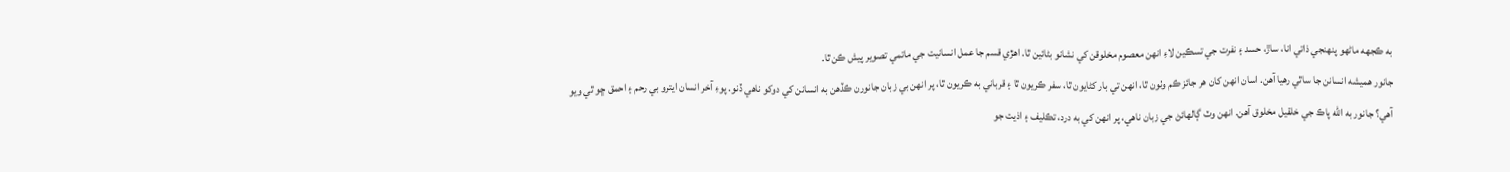به ڪجهه ماڻهو پنهنجي ذاتي انا، ساڙ، حسد ۽ نفرت جي تسڪين لاءِ انهن معصوم مخلوقن کي نشانو بڻائين ٿا. اهڙي قسم جا عمل انسانيت جي ماتمي تصوير پيش ڪن ٿا.
جانور هميشه انسانن جا ساٿي رهيا آهن. اسان انهن کان هر جائز ڪم وٺون ٿا، انهن تي بار کڻايون ٿا، سفر ڪريون ٿا ۽ قرباني به ڪريون ٿا، پر انهن بي زبان جانورن ڪڏهن به انسانن کي دوکو ناهي ڏنو. پوءِ آخر انسان ايترو بي رحم ۽ احمق ڇو ٿي ويو آهي؟ جانور به الله پاڪ جي خلقيل مخلوق آهن. انهن وٽ ڳالهائڻ جي زبان ناهي، پر انهن کي به درد، تڪليف ۽ اذيت جو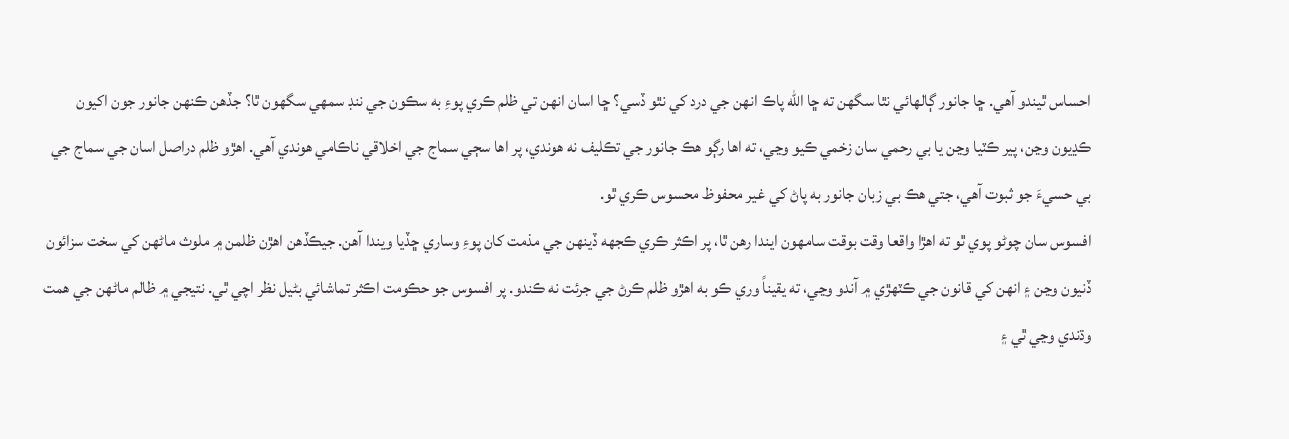احساس ٿيندو آهي. ڇا جانور ڳالهائي نٿا سگهن ته ڇا الله پاڪ انهن جي درد کي نٿو ڏسي؟ ڇا اسان انهن تي ظلم ڪري پوءِ به سڪون جي ننڊ سمهي سگهون ٿا؟ جڏهن ڪنهن جانور جون اکيون ڪڍيون وڃن، پير ڪٽيا وڃن يا بي رحمي سان زخمي ڪيو وڃي، ته اها رڳو هڪ جانور جي تڪليف نه هوندي، پر اها سڄي سماج جي اخلاقي ناڪامي هوندي آهي. اهڙو ظلم دراصل اسان جي سماج جي بي حسيءَ جو ثبوت آهي، جتي هڪ بي زبان جانور به پاڻ کي غير محفوظ محسوس ڪري ٿو.
افسوس سان چوڻو پوي ٿو ته اهڙا واقعا وقت بوقت سامهون ايندا رهن ٿا، پر اڪثر ڪري ڪجهه ڏينهن جي مذمت کان پوءِ وساري ڇڏيا ويندا آهن. جيڪڏهن اهڙن ظلمن ۾ ملوث ماڻهن کي سخت سزائون ڏنيون وڃن ۽ انهن کي قانون جي ڪٽهڙي ۾ آندو وڃي، ته يقيناً وري ڪو به اهڙو ظلم ڪرڻ جي جرئت نه ڪندو. پر افسوس جو حڪومت اڪثر تماشائي بڻيل نظر اچي ٿي. نتيجي ۾ ظالم ماڻهن جي همت وڌندي وڃي ٿي ۽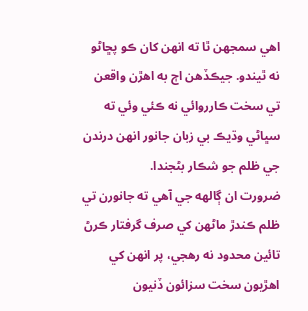اهي سمجهن ٿا ته انهن کان ڪو پڇاڻو نه ٿيندو. جيڪڏهن اڄ به اهڙن واقعن تي سخت ڪارروائي نه ڪئي وئي ته سڀاڻي وڌيڪ بي زبان جانور انهن درندن جي ظلم جو شڪار بڻجندا.
ضرورت ان ڳالهه جي آهي ته جانورن تي ظلم ڪندڙ ماڻهن کي صرف گرفتار ڪرڻ تائين محدود نه رهجي، پر انهن کي اهڙيون سخت سزائون ڏنيون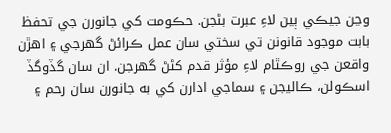وڃن جيڪي ٻين لاءِ عبرت بڻجن. حڪومت کي جانورن جي تحفظ بابت موجود قانونن تي سختي سان عمل ڪرائڻ گهرجي ۽ اهڙن واقعن جي روڪٿام لاءِ مؤثر قدم کڻڻ گهرجن. ان سان گڏوگڏ اسڪولن، ڪاليجن ۽ سماجي ادارن کي به جانورن سان رحم ۽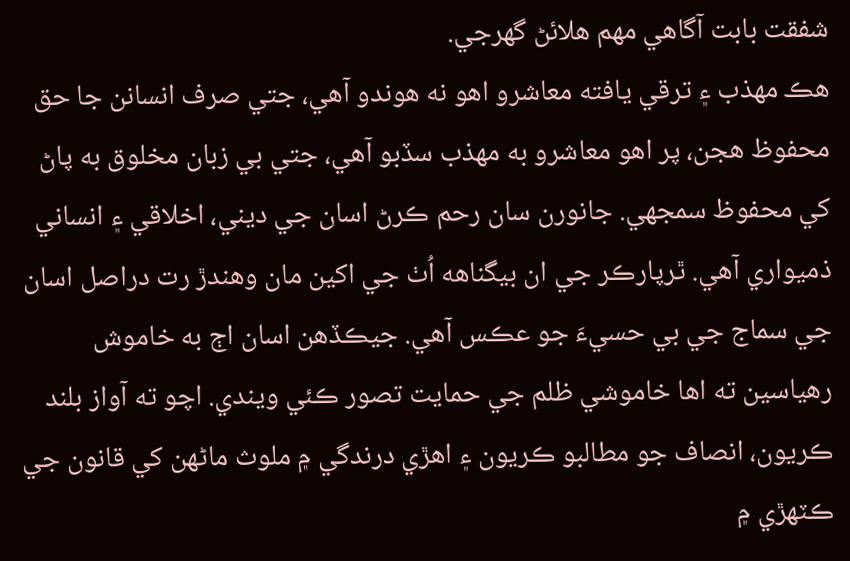شفقت بابت آگاهي مهم هلائڻ گهرجي.
هڪ مهذب ۽ ترقي يافته معاشرو اهو نه هوندو آهي، جتي صرف انسانن جا حق محفوظ هجن، پر اهو معاشرو به مهذب سڏبو آهي، جتي بي زبان مخلوق به پاڻ کي محفوظ سمجهي. جانورن سان رحم ڪرڻ اسان جي ديني، اخلاقي ۽ انساني ذميواري آهي. ٿرپارڪر جي ان بيگناهه اُٺ جي اکين مان وهندڙ رت دراصل اسان جي سماج جي بي حسيءَ جو عڪس آهي. جيڪڏهن اسان اڄ به خاموش رهياسين ته اها خاموشي ظلم جي حمايت تصور ڪئي ويندي. اچو ته آواز بلند ڪريون، انصاف جو مطالبو ڪريون ۽ اهڙي درندگي ۾ ملوث ماڻهن کي قانون جي ڪٽهڙي ۾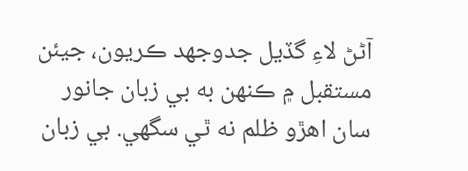آڻڻ لاءِ گڏيل جدوجهد ڪريون، جيئن مستقبل ۾ ڪنهن به بي زبان جانور سان اهڙو ظلم نه ٿي سگهي. بي زبان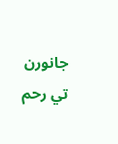جانورن تي رحم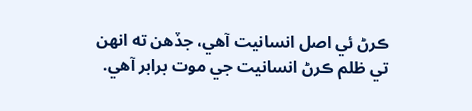ڪرڻ ئي اصل انسانيت آهي، جڏهن ته انهن تي ظلم ڪرڻ انسانيت جي موت برابر آهي.